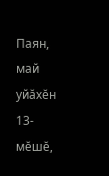Паян, май уйăхĕн 13-мĕшĕ,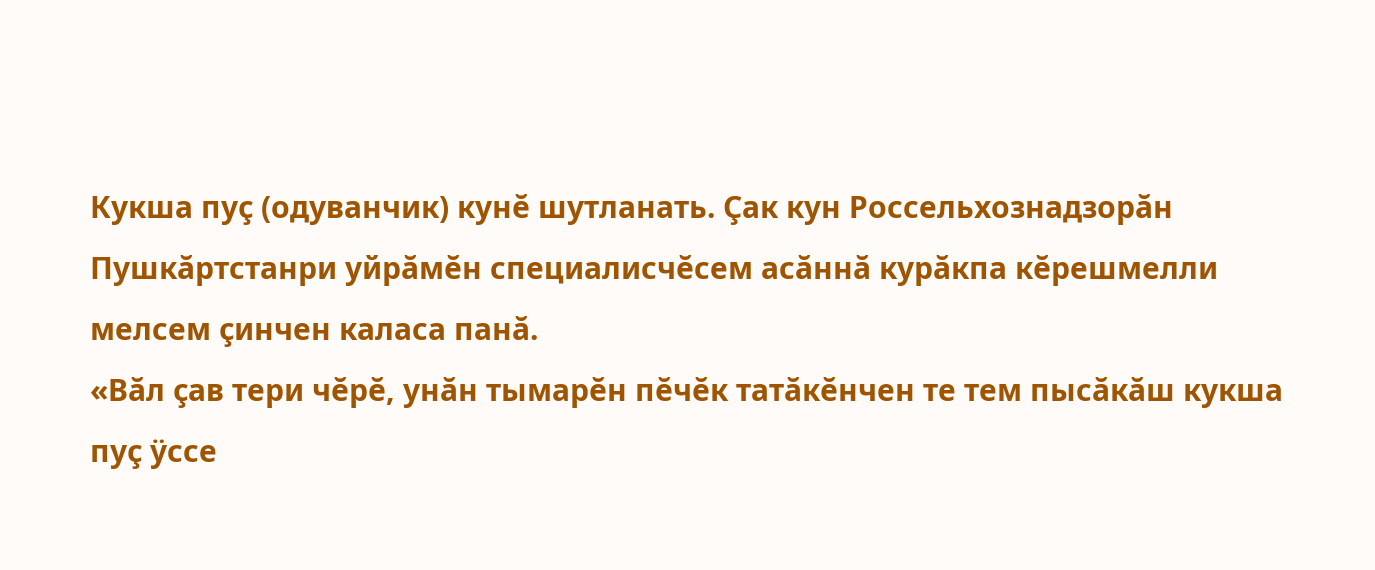Кукша пуç (одуванчик) кунĕ шутланать. Çак кун Россельхознадзорăн Пушкăртстанри уйрăмĕн специалисчĕсем асăннă курăкпа кĕрешмелли мелсем çинчен каласа панă.
«Вăл çав тери чĕрĕ, унăн тымарĕн пĕчĕк татăкĕнчен те тем пысăкăш кукша пуç ÿссе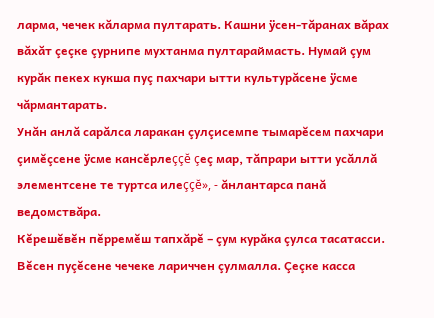ларма, чечек кăларма пултарать. Кашни ÿсен-тăранах вăрах вăхăт çеçке çурнипе мухтанма пултараймасть. Нумай çум курăк пекех кукша пуç пахчари ытти культурăсене ÿсме чăрмантарать.
Унăн анлă сарăлса ларакан çулçисемпе тымарĕсем пахчари çимĕçсене ÿсме кансĕрлеççĕ çеç мар, тăпрари ытти усăллă элементсене те туртса илеççĕ», - ăнлантарса панă ведомствăра.
Кĕрешĕвĕн пĕрремĕш тапхăрĕ – çум курăка çулса тасатасси. Вĕсен пуçĕсене чечеке лариччен çулмалла. Çеçке касса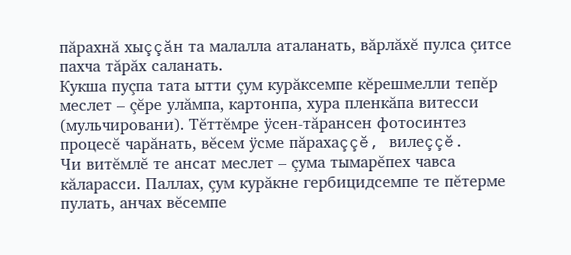пăрахнă хыççăн та малалла аталанать, вăрлăхĕ пулса çитсе пахча тăрăх саланать.
Кукша пуçпа тата ытти çум курăксемпе кĕрешмелли тепĕр меслет – çĕре улăмпа, картонпа, хура пленкăпа витесси (мульчировани). Тĕттĕмре ÿсен-тăрансен фотосинтез процесĕ чарăнать, вĕсем ÿсме пăрахаççĕ, вилеççĕ.
Чи витĕмлĕ те ансат меслет – çума тымарĕпех чавса кăларасси. Паллах, çум курăкне гербицидсемпе те пĕтерме пулать, анчах вĕсемпе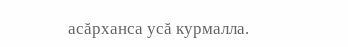асăрханса усă курмалла.